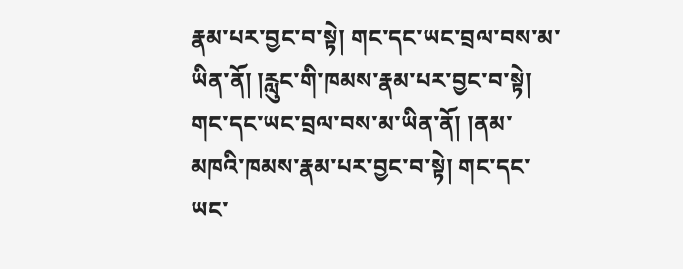རྣམ་པར་བྱང་བ་སྟེ། གང་དང་ཡང་བྲལ་བས་མ་ཡིན་ནོ། །རླུང་གི་ཁམས་རྣམ་པར་བྱང་བ་སྟེ། གང་དང་ཡང་བྲལ་བས་མ་ཡིན་ནོ། །ནམ་མཁའི་ཁམས་རྣམ་པར་བྱང་བ་སྟེ། གང་དང་ཡང་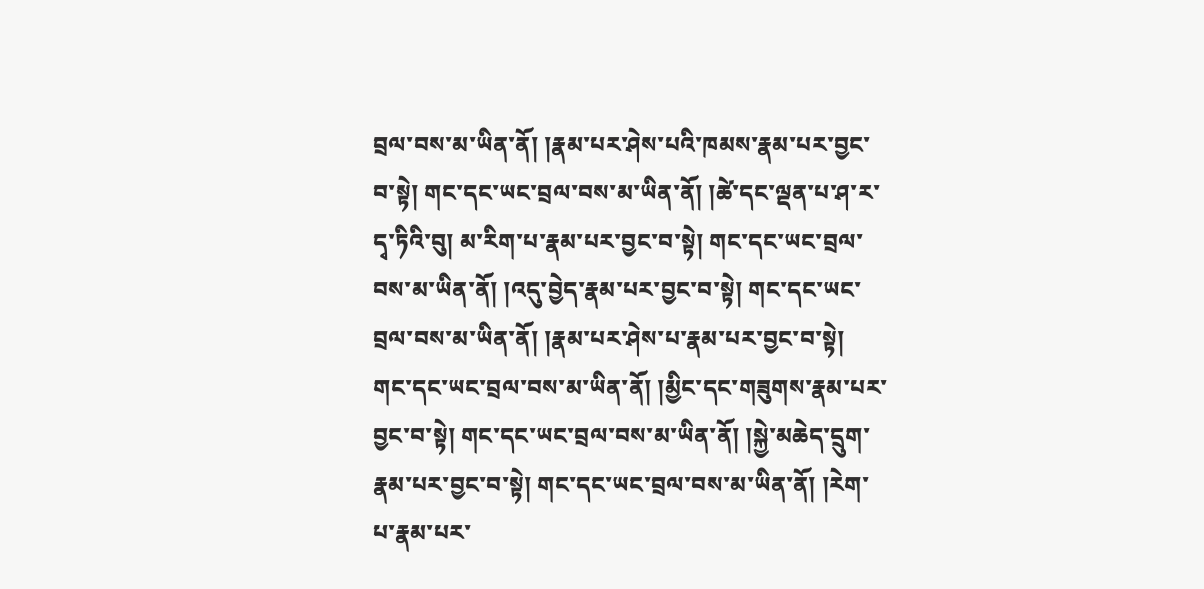བྲལ་བས་མ་ཡིན་ནོ། །རྣམ་པར་ཤེས་པའི་ཁམས་རྣམ་པར་བྱང་བ་སྟེ། གང་དང་ཡང་བྲལ་བས་མ་ཡིན་ནོ། །ཚེ་དང་ལྡན་པ་ཤ་ར་དྭ་ཏིའི་བུ། མ་རིག་པ་རྣམ་པར་བྱང་བ་སྟེ། གང་དང་ཡང་བྲལ་བས་མ་ཡིན་ནོ། །འདུ་བྱེད་རྣམ་པར་བྱང་བ་སྟེ། གང་དང་ཡང་བྲལ་བས་མ་ཡིན་ནོ། །རྣམ་པར་ཤེས་པ་རྣམ་པར་བྱང་བ་སྟེ། གང་དང་ཡང་བྲལ་བས་མ་ཡིན་ནོ། །མྱིང་དང་གཟུགས་རྣམ་པར་བྱང་བ་སྟེ། གང་དང་ཡང་བྲལ་བས་མ་ཡིན་ནོ། །སྐྱེ་མཆེད་དྲུག་རྣམ་པར་བྱང་བ་སྟེ། གང་དང་ཡང་བྲལ་བས་མ་ཡིན་ནོ། །རེག་པ་རྣམ་པར་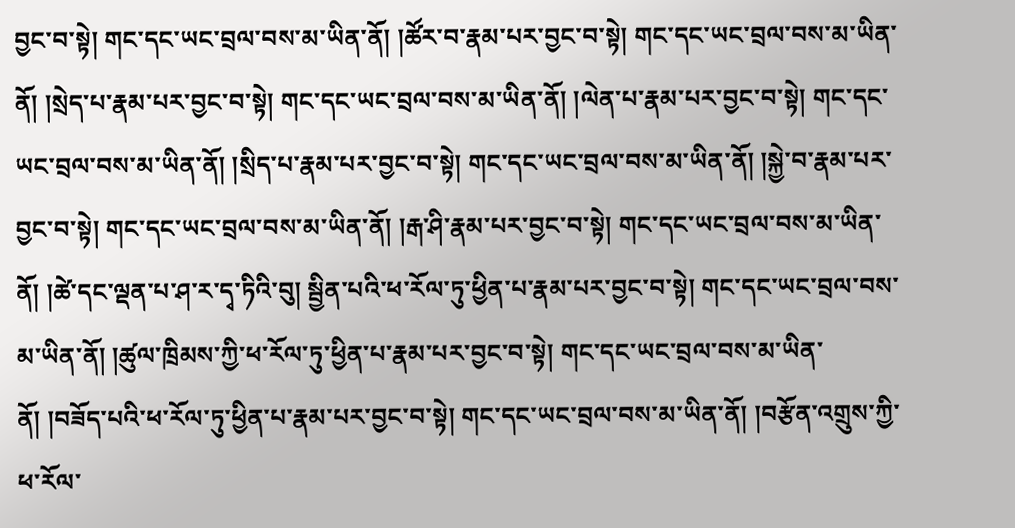བྱང་བ་སྟེ། གང་དང་ཡང་བྲལ་བས་མ་ཡིན་ནོ། །ཚོར་བ་རྣམ་པར་བྱང་བ་སྟེ། གང་དང་ཡང་བྲལ་བས་མ་ཡིན་ནོ། །སྲེད་པ་རྣམ་པར་བྱང་བ་སྟེ། གང་དང་ཡང་བྲལ་བས་མ་ཡིན་ནོ། །ལེན་པ་རྣམ་པར་བྱང་བ་སྟེ། གང་དང་ཡང་བྲལ་བས་མ་ཡིན་ནོ། །སྲིད་པ་རྣམ་པར་བྱང་བ་སྟེ། གང་དང་ཡང་བྲལ་བས་མ་ཡིན་ནོ། །སྐྱེ་བ་རྣམ་པར་བྱང་བ་སྟེ། གང་དང་ཡང་བྲལ་བས་མ་ཡིན་ནོ། །རྒ་ཤི་རྣམ་པར་བྱང་བ་སྟེ། གང་དང་ཡང་བྲལ་བས་མ་ཡིན་ནོ། །ཚེ་དང་ལྡན་པ་ཤ་ར་དྭ་ཏིའི་བུ། སྦྱིན་པའི་ཕ་རོལ་ཏུ་ཕྱིན་པ་རྣམ་པར་བྱང་བ་སྟེ། གང་དང་ཡང་བྲལ་བས་མ་ཡིན་ནོ། །ཚུལ་ཁྲིམས་ཀྱི་ཕ་རོལ་ཏུ་ཕྱིན་པ་རྣམ་པར་བྱང་བ་སྟེ། གང་དང་ཡང་བྲལ་བས་མ་ཡིན་ནོ། །བཟོད་པའི་ཕ་རོལ་ཏུ་ཕྱིན་པ་རྣམ་པར་བྱང་བ་སྟེ། གང་དང་ཡང་བྲལ་བས་མ་ཡིན་ནོ། །བརྩོན་འགྲུས་ཀྱི་ཕ་རོལ་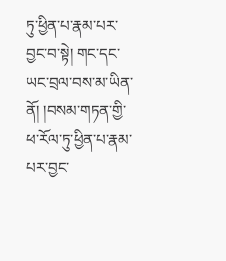ཏུ་ཕྱིན་པ་རྣམ་པར་བྱང་བ་སྟེ། གང་དང་ཡང་བྲལ་བས་མ་ཡིན་ནོ། །བསམ་གཏན་གྱི་ཕ་རོལ་ཏུ་ཕྱིན་པ་རྣམ་པར་བྱང་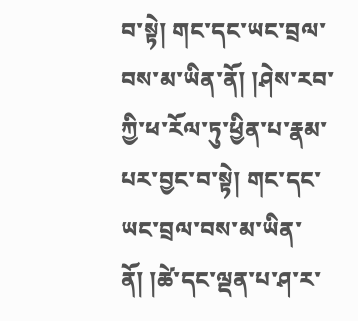བ་སྟེ། གང་དང་ཡང་བྲལ་བས་མ་ཡིན་ནོ། །ཤེས་རབ་ཀྱི་ཕ་རོལ་ཏུ་ཕྱིན་པ་རྣམ་པར་བྱང་བ་སྟེ། གང་དང་ཡང་བྲལ་བས་མ་ཡིན་ནོ། །ཚེ་དང་ལྡན་པ་ཤ་ར་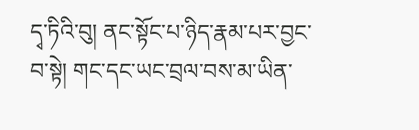དྭ་ཏིའི་བུ། ནང་སྟོང་པ་ཉིད་རྣམ་པར་བྱང་བ་སྟེ། གང་དང་ཡང་བྲལ་བས་མ་ཡིན་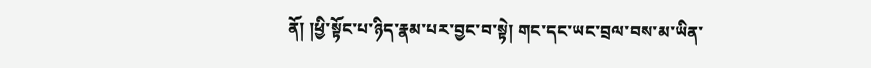ནོ། །ཕྱི་སྟོང་པ་ཉིད་རྣམ་པར་བྱང་བ་སྟེ། གང་དང་ཡང་བྲལ་བས་མ་ཡིན་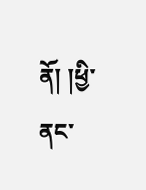ནོ། །ཕྱི་ནང་